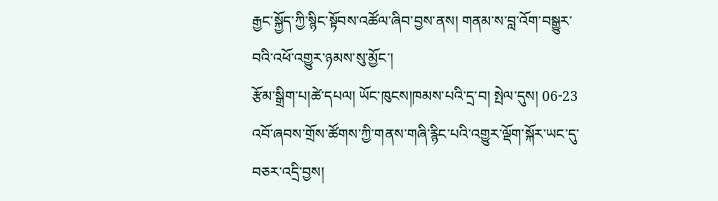རྒྱང་སྐྱོད་ཀྱི་སྙིང་སྟོབས་འཚོལ་ཞིབ་བྱས་ནས། གནམ་ས་བླ་འོག་བསྒྱུར་བའི་འཕོ་འགྱུར་ཉམས་སུ་མྱོང་།
རྩོམ་སྒྲིག་པ།ཚེ་དཔལ། ཡོང་ཁུངས།ཁམས་པའི་དྲ་བ། སྤེལ་དུས། 06-23
འབོ་ཞབས་གྲོས་ཚོགས་ཀྱི་གནས་གཞི་རྙིང་པའི་འགྱུར་ལྡོག་སྐོར་ཡང་དུ་བཅར་འདྲི་བྱས།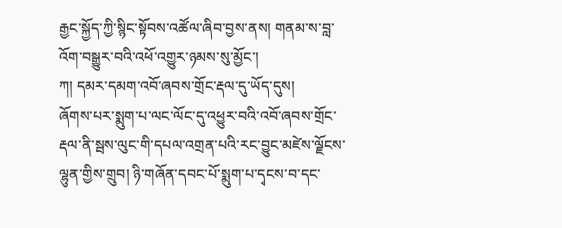རྒྱང་སྐྱོད་ཀྱི་སྙིང་སྟོབས་འཚོལ་ཞིབ་བྱས་ནས། གནམ་ས་བླ་འོག་བསྒྱུར་བའི་འཕོ་འགྱུར་ཉམས་སུ་མྱོང་།
ཀ། དམར་དམག་འབོ་ཞབས་གྲོང་རྡལ་དུ་ཡོད་དུས།
ཞོགས་པར་སྨུག་པ་ལང་ལོང་དུ་འཕྱུར་བའི་འབོ་ཞབས་གྲོང་རྡལ་ནི་སྦས་ལུང་གི་དཔལ་འགྲན་པའི་རང་བྱུང་མཛེས་ལྗོངས་ལྷུན་གྱིས་གྲུབ། ཉི་གཞོན་དབང་པོ་སྨུག་པ་དྭངས་བ་དང་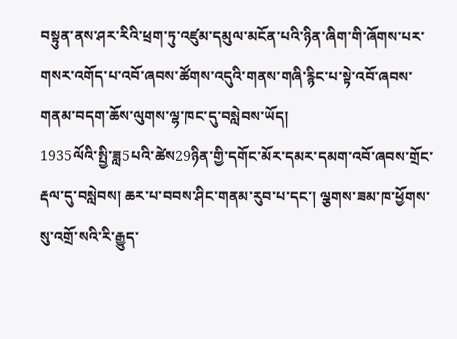བསྟུན་ནས་ཤར་རིའི་ཕྲག་ཏུ་འཛུམ་དམུལ་མངོན་པའི་ཉིན་ཞིག་གི་ཞོགས་པར་གསར་འགོད་པ་འབོ་ཞབས་ཚོགས་འདུའི་གནས་གཞི་རྙིང་པ་སྟེ་འབོ་ཞབས་གནམ་བདག་ཆོས་ལུགས་ལྷ་ཁང་དུ་བསླེབས་ཡོད།
1935ལོའི་སྤྱི་ཟླ5པའི་ཚེས29ཉིན་གྱི་དགོང་མོར་དམར་དམག་འབོ་ཞབས་གྲོང་རྡལ་དུ་བསླེབས། ཆར་པ་བབས་ཤིང་གནམ་རུབ་པ་དང་། ལྕགས་ཟམ་ཁ་ཕྱོགས་སུ་འགྲོ་སའི་རི་རྒྱུད་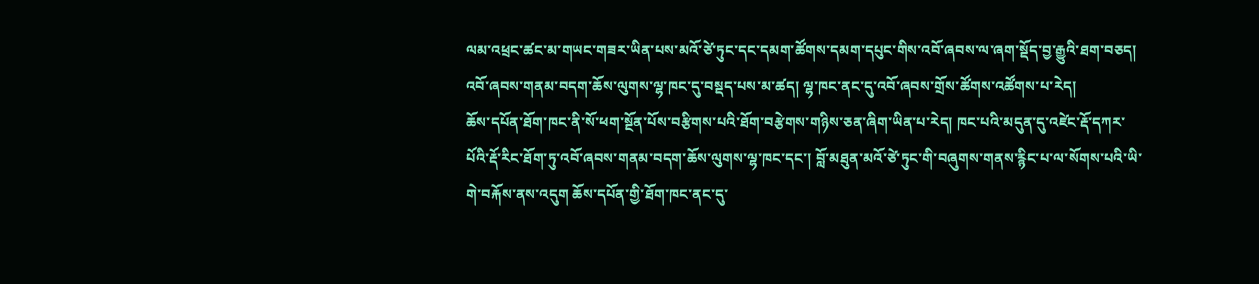ལམ་འཕྲང་ཚང་མ་གཡང་གཟར་ཡིན་པས་མའོ་ཙེ་ཏུང་དང་དམག་ཚོགས་དམག་དཔུང་གིས་འབོ་ཞབས་ལ་ཞག་སྡོད་བྱ་རྒྱུའི་ཐག་བཅད། འབོ་ཞབས་གནམ་བདག་ཆོས་ལུགས་ལྷ་ཁང་དུ་བསྡད་པས་མ་ཚད། ལྷ་ཁང་ནང་དུ་འབོ་ཞབས་གྲོས་ཚོགས་འཚོགས་པ་རེད།
ཆོས་དཔོན་ཐོག་ཁང་ནི་སོ་ཕག་སྔོན་པོས་བརྩིགས་པའི་ཐོག་བརྩེགས་གཉིས་ཅན་ཞིག་ཡིན་པ་རེད། ཁང་པའི་མདུན་དུ་འཛེང་རྡོ་དཀར་པོའི་རྡོ་རིང་ཐོག་ཏུ་འབོ་ཞབས་གནམ་བདག་ཆོས་ལུགས་ལྷ་ཁང་དང་། བློ་མཐུན་མའོ་ཙེ་ཏུང་གི་བཞུགས་གནས་རྙིང་པ་ལ་སོགས་པའི་ཡི་གེ་བརྐོས་ནས་འདུག ཆོས་དཔོན་གྱི་ཐོག་ཁང་ནང་དུ་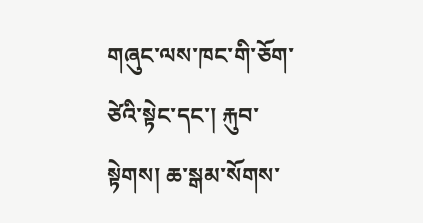གཞུང་ལས་ཁང་གི་ཅོག་ཙེའི་སྟེང་དང་། རྐུབ་སྟེགས། ཆ་སྒམ་སོགས་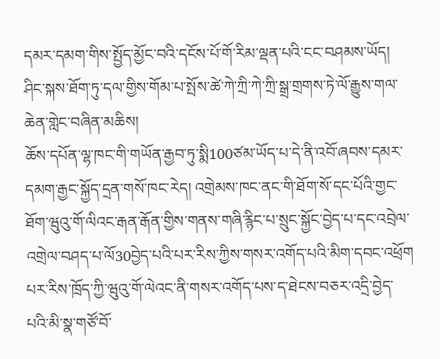དམར་དམག་གིས་སྤྱོད་མྱོང་བའི་དངོས་པོ་གོ་རིམ་ལྡན་པའི་ངང་བཤམས་ཡོད། ཤིང་སྐས་ཐོག་ཏུ་དལ་གྱིས་གོམ་པ་སྤོས་ཚེ་ཀེ་ཀྲི་ཀེ་ཀྲི་སྒྲ་གྲགས་ཏེ་ལོ་རྒྱུས་གལ་ཆེན་གླེང་བཞིན་མཆིས།
ཆོས་དཔོན་ལྷ་ཁང་གི་གཡོན་རྒྱབ་ཏུ་སྨི100ཙམ་ཡོད་པ་དེ་ནི་འབོ་ཞབས་དམར་དམག་རྒྱང་སྐྱོད་དྲན་གསོ་ཁང་རེད། འགྲེམས་ཁང་ནང་གི་ཐོག་སོ་དང་པོའི་གྱང་ཐོག་ཝུའུ་གོ་ལིའང་རྒན་རྒོན་གྱིས་གནས་གཞི་རྙིང་པ་སྲུང་སྐྱོང་བྱེད་པ་དང་འབྲེལ་འགྲེལ་བཤད་པ་ལོ30བྱེད་པའི་པར་རིས་ཀྱིས་གསར་འགོད་པའི་མིག་དབང་འཕྲོག པར་རིས་ཁྲོད་ཀྱི་ཝུའུ་གོ་ལེའང་ནི་གསར་འགོད་པས་ད་ཐེངས་བཅར་འདྲི་བྱེད་པའི་མི་སྣ་གཙོ་བོ་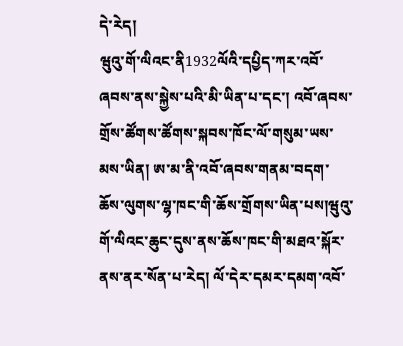དེ་རེད།
ཝུའུ་གོ་ལིའང་ནི1932ལོའི་དཔྱིད་ཀར་འབོ་ཞབས་ནས་སྐྱེས་པའི་མི་ཡིན་པ་དང་། འབོ་ཞབས་གྲོས་ཚོགས་ཚོགས་སྐབས་ཁོང་ལོ་གསུམ་ཡས་མས་ཡིན། ཨ་མ་ནི་འབོ་ཞབས་གནམ་བདག་ཆོས་ལུགས་ལྷ་ཁང་གི་ཆོས་གྲོགས་ཡིན་པས།ཝུའུ་གོ་ལིའང་ཆུང་དུས་ནས་ཆོས་ཁང་གི་མཐའ་སྐོར་ནས་ནར་སོན་པ་རེད། ལོ་དེར་དམར་དམག་འབོ་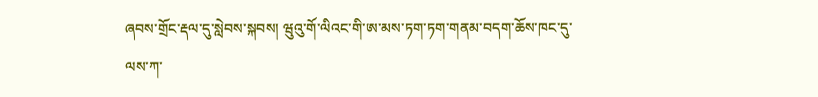ཞབས་གྲོང་རྡལ་དུ་སླེབས་སྐབས། ཝུའུ་གོ་ལིའང་གི་ཨ་མས་ཏག་ཏག་གནམ་བདག་ཆོས་ཁང་དུ་ལས་ཀ་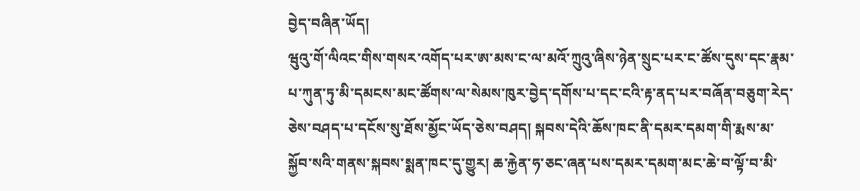བྱེད་བཞིན་ཡོད།
ཝུའུ་གོ་ལིའང་གིས་གསར་འགོད་པར་ཨ་མས་ང་ལ་མའོ་ཀྲུའུ་ཞིས་ཉེན་སྲུང་པར་ང་ཚོས་དུས་དང་རྣམ་པ་ཀུན་ཏུ་མི་དམངས་མང་ཚོགས་ལ་སེམས་ཁུར་བྱེད་དགོས་པ་དང་ངའི་རྟ་ནད་པར་བཞོན་བཅུག་རེད་ཅེས་བཤད་པ་དངོས་སུ་ཐོས་མྱོང་ཡོད་ཅེས་བཤད། སྐབས་དེའི་ཆོས་ཁང་ནི་དམར་དམག་གི་རྨས་མ་སྐྱོབ་སའི་གནས་སྐབས་སྨན་ཁང་དུ་གྱུར། ཆ་རྐྱེན་ཧ་ཅང་ཞན་པས་དམར་དམག་མང་ཆེ་བ་ལྟོ་བ་མི་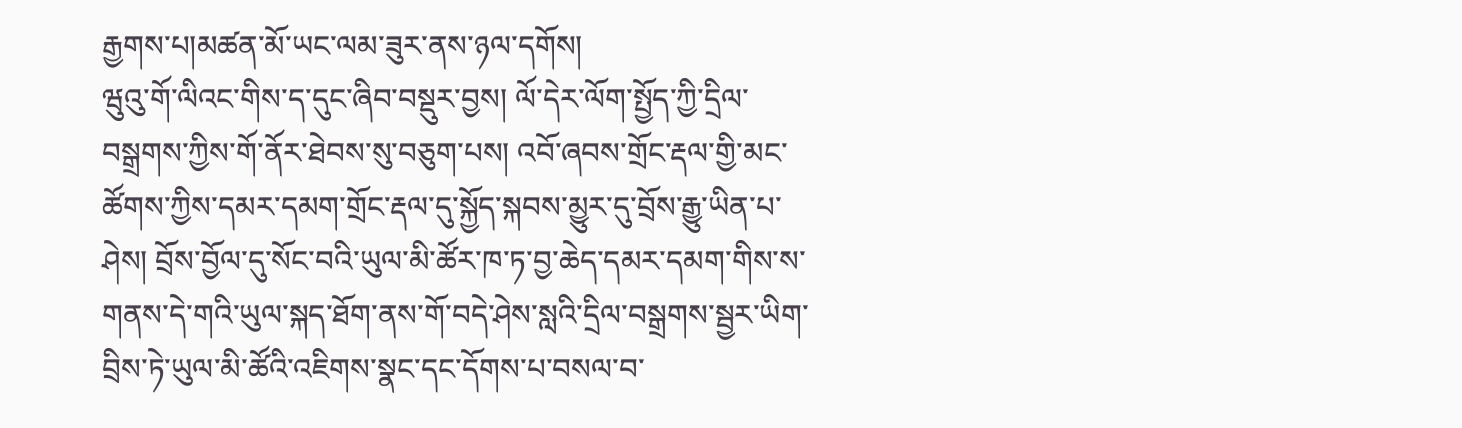རྒྱགས་པ།མཚན་མོ་ཡང་ལམ་ཟུར་ནས་ཉལ་དགོས།
ཝུའུ་གོ་ལིའང་གིས་ད་དུང་ཞིབ་བསྡུར་བྱས། ལོ་དེར་ལོག་སྤྱོད་ཀྱི་དྲིལ་བསྒྲགས་ཀྱིས་གོ་ནོར་ཐེབས་སུ་བཅུག་པས། འབོ་ཞབས་གྲོང་རྡལ་གྱི་མང་ཚོགས་ཀྱིས་དམར་དམག་གྲོང་རྡལ་དུ་སྐྱོད་སྐབས་མྱུར་དུ་བྲོས་རྒྱུ་ཡིན་པ་ཤེས། བྲོས་བྱོལ་དུ་སོང་བའི་ཡུལ་མི་ཚོར་ཁ་ཏ་བྱ་ཆེད་དམར་དམག་གིས་ས་གནས་དེ་གའི་ཡུལ་སྐད་ཐོག་ནས་གོ་བདེ་ཤེས་སླའི་དྲིལ་བསྒྲགས་སྦྱར་ཡིག་བྲིས་ཏེ་ཡུལ་མི་ཚོའི་འཇིགས་སྣང་དང་དོགས་པ་བསལ་བ་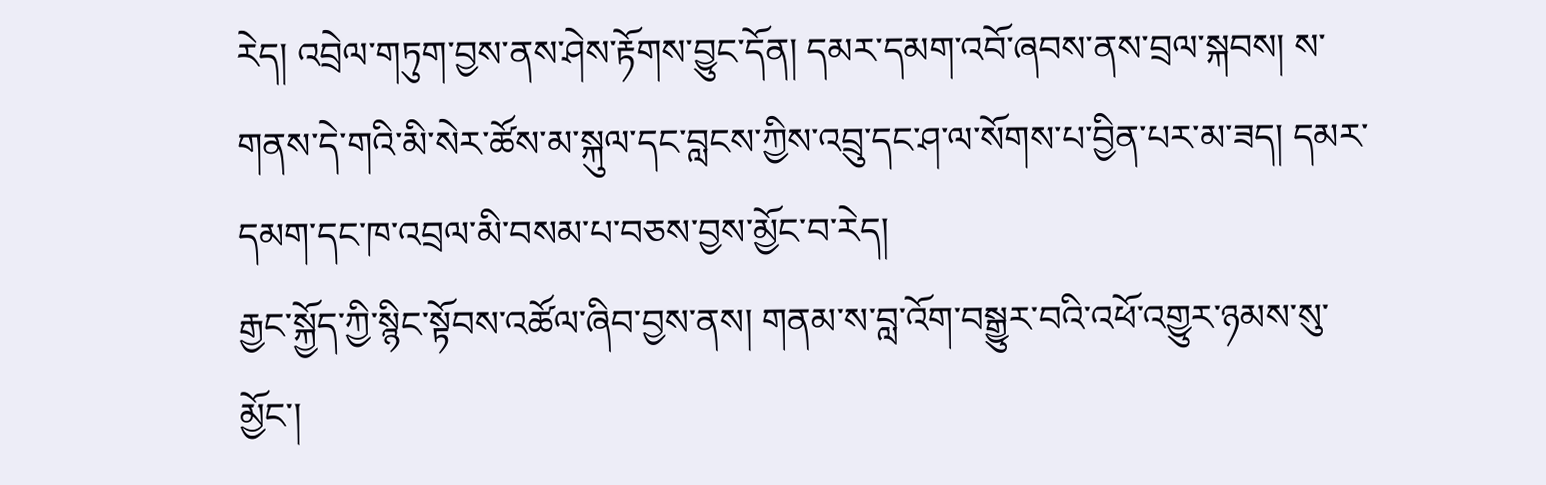རེད། འབྲེལ་གཏུག་བྱས་ནས་ཤེས་རྟོགས་བྱུང་དོན། དམར་དམག་འབོ་ཞབས་ནས་བྲལ་སྐབས། ས་གནས་དེ་གའི་མི་སེར་ཚོས་མ་སྐུལ་དང་བླངས་ཀྱིས་འབྲུ་དང་ཤ་ལ་སོགས་པ་བྱིན་པར་མ་ཟད། དམར་དམག་དང་ཁ་འབྲལ་མི་བསམ་པ་བཅས་བྱས་མྱོང་བ་རེད།
རྒྱང་སྐྱོད་ཀྱི་སྙིང་སྟོབས་འཚོལ་ཞིབ་བྱས་ནས། གནམ་ས་བླ་འོག་བསྒྱུར་བའི་འཕོ་འགྱུར་ཉམས་སུ་མྱོང་།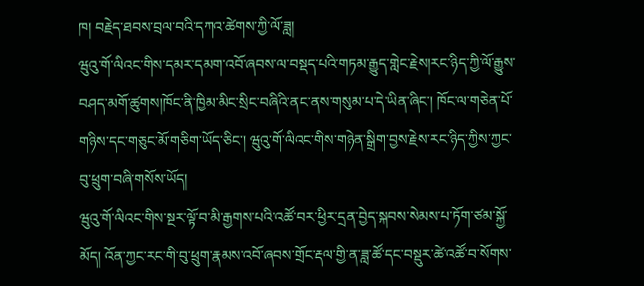ཁ། བརྗེད་ཐབས་བྲལ་བའི་དཀའ་ཚེགས་ཀྱི་ལོ་ཟླ།
ཝུའུ་གོ་ལིའང་གིས་དམར་དམག་འབོ་ཞབས་ལ་བསྡད་པའི་གཏམ་རྒྱུད་གླེང་རྗེས།རང་ཉིད་ཀྱི་ལོ་རྒྱུས་བཤད་མགོ་ཚུགས།ཁོང་ནི་ཁྱིམ་མིང་སྲིང་བཞིའི་ནང་ནས་གསུམ་པ་དེ་ཡིན་ཞིང་། ཁོང་ལ་གཅེན་པོ་གཉིས་དང་གཅུང་མོ་གཅིག་ཡོད་ཅིང་། ཝུའུ་གོ་ལིའང་གིས་གཉེན་སྒྲིག་བྱས་རྗེས་རང་ཉིད་ཀྱིས་ཀྱང་བུ་ཕྲུག་བཞི་གསོས་ཡོད།
ཝུའུ་གོ་ལིའང་གིས་སྔར་ལྟོ་བ་མི་རྒྱགས་པའི་འཚོ་བར་ཕྱིར་དྲན་བྱེད་སྐབས་སེམས་པ་ཏོག་ཙམ་སྐྱོ་མོད། འོན་ཀྱང་རང་གི་བུ་ཕྲུག་རྣམས་འབོ་ཞབས་གྲོང་རྡལ་གྱི་ན་ཟླ་ཚོ་དང་བསྡུར་ཚེ་འཚོ་བ་སོགས་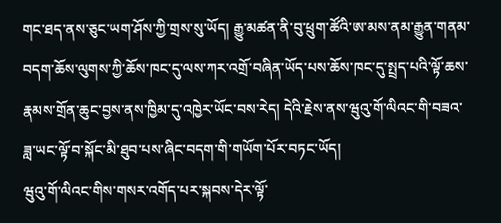གང་ཐད་ནས་ཅུང་ཡག་ཤོས་ཀྱི་གྲས་སུ་ཡོད། རྒྱུ་མཚན་ནི་བུ་ཕྲུག་ཚོའི་ཨ་མས་ནམ་རྒྱུན་གནམ་བདག་ཆོས་ལུགས་ཀྱི་ཆོས་ཁང་དུ་ལས་ཀར་འགྲོ་བཞིན་ཡོད་པས་ཆོས་ཁང་དུ་སྤྲད་པའི་ལྟོ་ཆས་རྣམས་གྲོན་ཆུང་བྱས་ནས་ཁྱིམ་དུ་འཁྱེར་ཡོང་བས་རེད། དེའི་རྗེས་ནས་ཝུའུ་གོ་ལིའང་གི་བཟའ་ཟླ་ཡང་ལྟོ་བ་སྐོང་མི་ཐུབ་པས་ཞིང་བདག་གི་གཡོག་པོར་བཏང་ཡོད།
ཝུའུ་གོ་ལིའང་གིས་གསར་འགོད་པར་སྐབས་དེར་ལྟོ་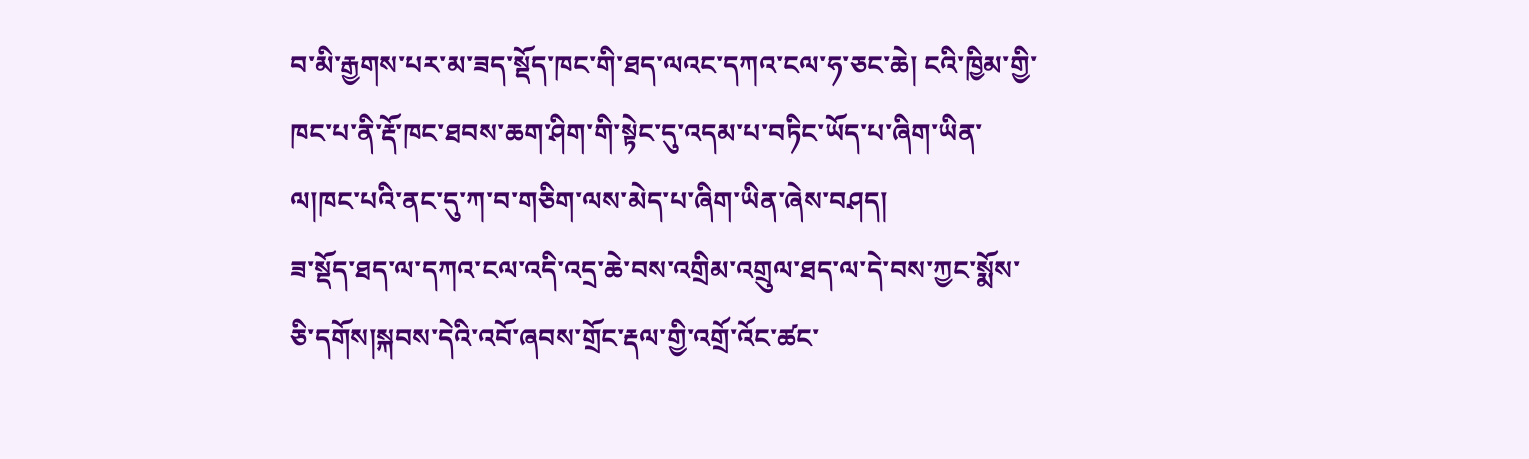བ་མི་རྒྱགས་པར་མ་ཟད་སྡོད་ཁང་གི་ཐད་ལའང་དཀའ་ངལ་ཧ་ཅང་ཆེ། ངའི་ཁྱིམ་གྱི་ཁང་པ་ནི་རྡོ་ཁང་ཐབས་ཆག་ཤིག་གི་སྟེང་དུ་འདམ་པ་བཏིང་ཡོད་པ་ཞིག་ཡིན་ལ།ཁང་པའི་ནང་དུ་ཀ་བ་གཅིག་ལས་མེད་པ་ཞིག་ཡིན་ཞེས་བཤད།
ཟ་སྡོད་ཐད་ལ་དཀའ་ངལ་འདི་འདྲ་ཆེ་བས་འགྲིམ་འགྲུལ་ཐད་ལ་དེ་བས་ཀྱང་སྨོས་ཅི་དགོས།སྐབས་དེའི་འབོ་ཞབས་གྲོང་རྡལ་གྱི་འགྲོ་འོང་ཚང་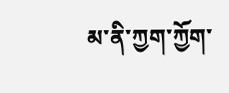མ་ནི་ཀྱག་ཀྱོག་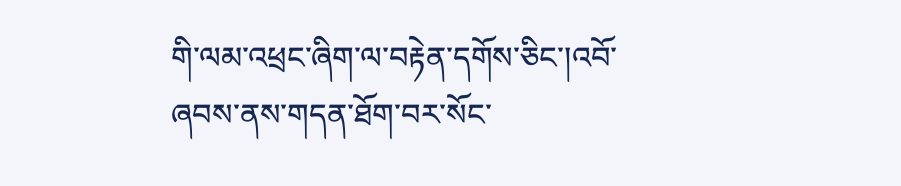གི་ལམ་འཕྲང་ཞིག་ལ་བརྟེན་དགོས་ཅིང་།འབོ་ཞབས་ནས་གདན་ཐོག་བར་སོང་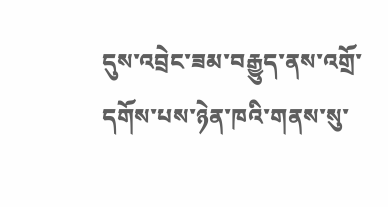དུས་འབྲེང་ཟམ་བརྒྱུད་ནས་འགྲོ་དགོས་པས་ཉེན་ཁའི་གནས་སུ་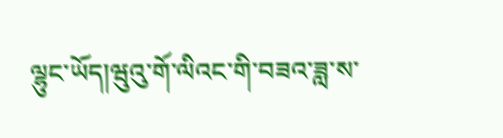ལྷུང་ཡོད།ཝུའུ་གོ་ལིའང་གི་བཟའ་ཟླ་ས་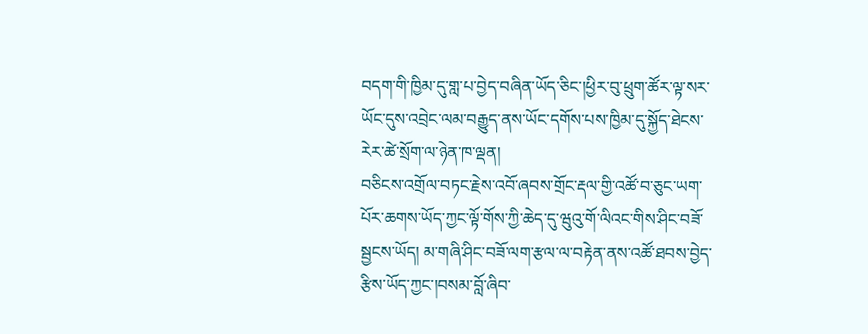བདག་གི་ཁྱིམ་དུ་གླ་པ་བྱེད་བཞིན་ཡོད་ཅིང་།ཕྱིར་བུ་ཕྲུག་ཚོར་ལྟ་སར་ཡོང་དུས་འབྲེང་ལམ་བརྒྱུད་ནས་ཡོང་དགོས་པས་ཁྱིམ་དུ་སྐྱོད་ཐེངས་རེར་ཚེ་སྲོག་ལ་ཉེན་ཁ་ལྡན།
བཅིངས་འགྲོལ་བཏང་རྗེས་འབོ་ཞབས་གྲོང་རྡལ་གྱི་འཚོ་བ་ཅུང་ཡག་པོར་ཆགས་ཡོད་ཀྱང་ལྟོ་གོས་ཀྱི་ཆེད་དུ་ཝུའུ་གོ་ལིའང་གིས་ཤིང་བཟོ་སྦྱངས་ཡོད། མ་གཞི་ཤིང་བཟོ་ལག་རྩལ་ལ་བརྟེན་ནས་འཚོ་ཐབས་བྱེད་རྩིས་ཡོད་ཀྱང་།བསམ་བློ་ཞིབ་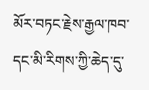མོར་བཏང་རྗེས་རྒྱལ་ཁབ་དང་མི་རིགས་ཀྱི་ཆེད་དུ་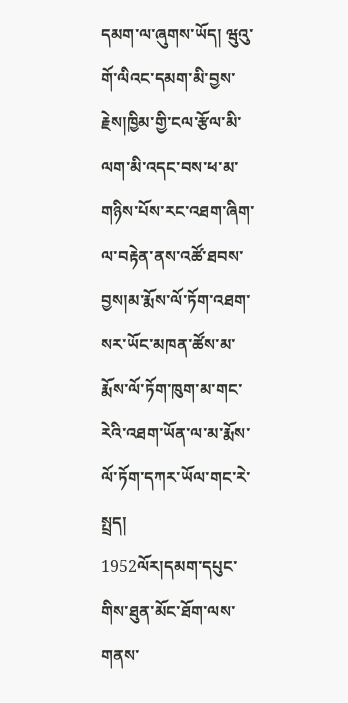དམག་ལ་ཞུགས་ཡོད། ཝུའུ་གོ་ལིའང་དམག་མི་བྱས་རྗེས།ཁྱིམ་གྱི་ངལ་རྩོལ་མི་ལག་མི་འདང་བས་ཕ་མ་གཉིས་པོས་རང་འཐག་ཞིག་ལ་བརྟེན་ནས་འཚོ་ཐབས་བྱས།མ་རྨོས་ལོ་ཏོག་འཐག་སར་ཡོང་མཁན་ཚོས་མ་རྨོས་ལོ་ཏོག་ཁུག་མ་གང་རེའི་འཐག་ཡོན་ལ་མ་རྨོས་ལོ་ཏོག་དཀར་ཡོལ་གང་རེ་སྤྲད།
1952ལོར།དམག་དཔུང་གིས་ཐུན་མོང་ཐོག་ལས་གནས་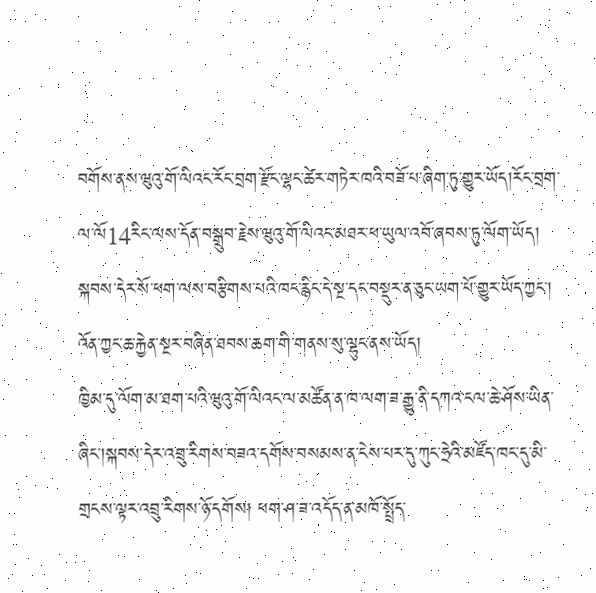བགོས་ནས་ཝུའུ་གོ་ལིའང་རོང་བྲག་རྫོང་ལྷང་ཚེར་གཏེར་ཁའི་བཟོ་པ་ཞིག་ཏུ་གྱུར་ཡོད།རོང་བྲག་ལ་ལོ14རིང་ལས་དོན་བསྒྲུབ་རྗེས་ཝུའུ་གོ་ལིའང་མཐར་ཕ་ཡུལ་འབོ་ཞབས་ཏུ་ལོག་ཡོད། སྐབས་དེར་སོ་ཕག་ལས་བརྩིགས་པའི་ཁང་རྙིང་དེ་སྔ་དང་བསྡུར་ན་ཅུང་ཡག་པོ་གྱུར་ཡོད་ཀྱང་། འོན་ཀྱང་ཆ་རྐྱེན་སྔར་བཞིན་ཐབས་ཆག་གི་གནས་སུ་ལྷུང་ནས་ཡོད།
ཁྱིམ་དུ་ལོག་མ་ཐག་པའི་ཝུའུ་གོ་ལིའང་ལ་མཚོན་ན་ཁ་ལག་ཟ་རྒྱུ་ནི་དཀའ་ངལ་ཆེ་ཤོས་ཡིན་ཞིང་།སྐབས་དེར་འབྲུ་རིགས་བཟའ་དགོས་བསམས་ན་ངེས་པར་དུ་ཀུང་ཧྲེའི་མཛོད་ཁང་དུ་མི་གྲངས་ལྟར་འབྲུ་རིགས་ཉོ་དགོས། ཕག་ཤ་ཟ་འདོད་ན་མཁོ་སྤྲོད་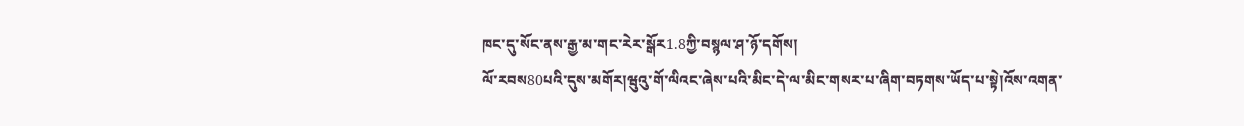ཁང་དུ་སོང་ནས་རྒྱ་མ་གང་རེར་སྒོར1.8ཀྱི་བསྙལ་ཤ་ཉོ་དགོས།
ལོ་རབས80པའི་དུས་མགོར།ཝུའུ་གོ་ལིའང་ཞེས་པའི་མིང་དེ་ལ་མིང་གསར་པ་ཞིག་བཏགས་ཡོད་པ་སྟེ།འོས་འགན་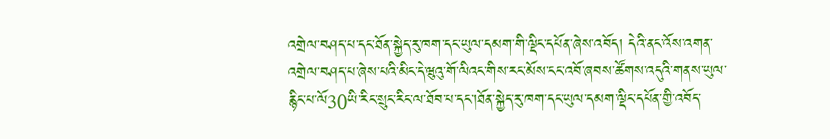འགྲེལ་བཤད་པ་དང་ཐོན་སྐྱེད་རུ་ཁག་དང་ཡུལ་དམག་གི་ལྡིང་དཔོན་ཞེས་འབོད། དེའི་ནང་འོས་འགན་འགྲེལ་བཤད་པ་ཞེས་པའི་མིང་དེ་ཝུའུ་གོ་ལིའང་གིས་རང་མོས་ངང་འབོ་ཞབས་ཚོགས་འདུའི་གནས་ཡུལ་རྙིང་པ་ལོ30ཡི་རིང་སྲུང་རིང་ལ་ཐོབ་པ་དང་།ཐོན་སྐྱེད་རུ་ཁག་དང་ཡུལ་དམག་ལྡིང་དཔོན་གྱི་འབོད་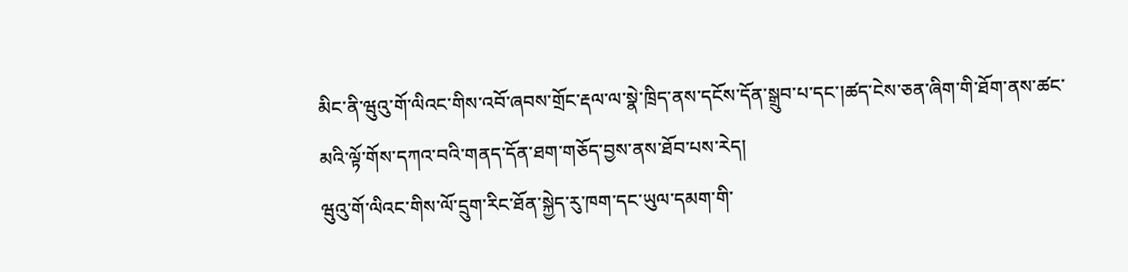མིང་ནི་ཝུའུ་གོ་ལིའང་གིས་འབོ་ཞབས་གྲོང་རྡལ་ལ་སྣེ་ཁྲིད་ནས་དངོས་དོན་སྒྲུབ་པ་དང་།ཚད་ངེས་ཅན་ཞིག་གི་ཐོག་ནས་ཚང་མའི་ལྟོ་གོས་དཀའ་བའི་གནད་དོན་ཐག་གཅོད་བྱས་ནས་ཐོབ་པས་རེད།
ཝུའུ་གོ་ལིའང་གིས་ལོ་དྲུག་རིང་ཐོན་སྐྱེད་རུ་ཁག་དང་ཡུལ་དམག་གི་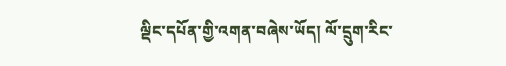ལྡིང་དཔོན་གྱི་འགན་བཞེས་ཡོད། ལོ་དྲུག་རིང་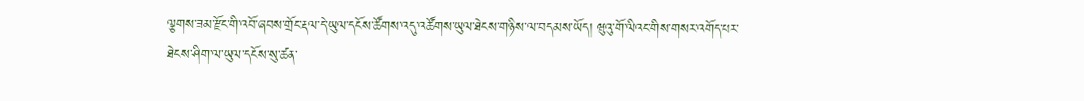ལྕགས་ཟམ་རྫོང་གི་འབོ་ཞབས་གྲོང་རྡལ་དེ་ཡུལ་དངོས་ཚོགས་འདུ་འཚོགས་ཡུལ་ཐེངས་གཉིས་ལ་བདམས་ཡོད། ཝུའུ་གོ་ལིའང་གིས་གསར་འགོད་པར་ཐེངས་ཤིག་ལ་ཡུལ་དངོས་སུ་ཚན་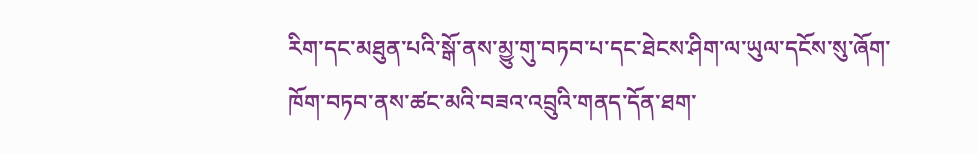རིག་དང་མཐུན་པའི་སྒོ་ནས་མྱུ་གུ་བཏབ་པ་དང་ཐེངས་ཤིག་ལ་ཡུལ་དངོས་སུ་ཞོག་ཁོག་བཏབ་ནས་ཚང་མའི་བཟའ་འབྲུའི་གནད་དོན་ཐག་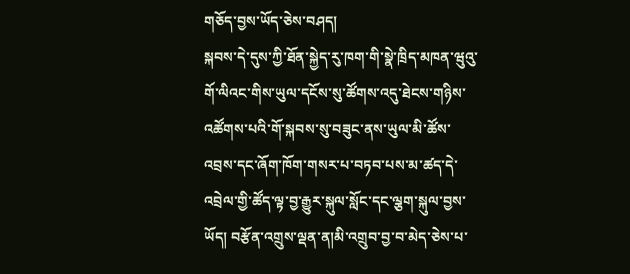གཅོད་བྱས་ཡོད་ཅེས་བཤད།
སྐབས་དེ་དུས་ཀྱི་ཐོན་སྐྱེད་རུ་ཁག་གི་སྣེ་ཁྲིད་མཁན་ཝུའུ་གོ་ལིའང་གིས་ཡུལ་དངོས་སུ་ཚོགས་འདུ་ཐེངས་གཉིས་འཚོགས་པའི་གོ་སྐབས་སུ་བཟུང་ནས་ཡུལ་མི་ཚོས་འབྲས་དང་ཞོག་ཁོག་གསར་པ་བཏབ་པས་མ་ཚད་དེ་འབྲེལ་གྱི་ཚོད་ལྟ་བྱ་རྒྱུར་སྐུལ་སློང་དང་ལྕག་སྐུལ་བྱས་ཡོད། བརྩོན་འགྲུས་ལྡན་ན།མི་འགྲུབ་བྱ་བ་མེད་ཅེས་པ་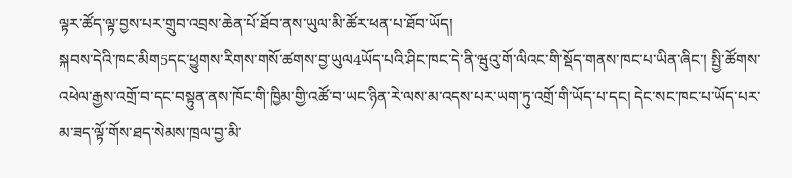ལྟར་ཚོད་ལྟ་བྱས་པར་གྲུབ་འབྲས་ཆེན་པོ་ཐོབ་ནས་ཡུལ་མི་ཚོར་ཕན་པ་ཐོབ་ཡོད།
སྐབས་དེའི་ཁང་མིག5དང་ཕྱུགས་རིགས་གསོ་ཚགས་བྱ་ཡུལ4ཡོད་པའི་ཤིང་ཁང་དེ་ནི་ཝུའུ་གོ་ལིའང་གི་སྡོད་གནས་ཁང་པ་ཡིན་ཞིང་། སྤྱི་ཚོགས་འཕེལ་རྒྱས་འགྲོ་བ་དང་བསྟུན་ནས་ཁོང་གི་ཁྱིམ་གྱི་འཚོ་བ་ཡང་ཉིན་རེ་ལས་མ་འདས་པར་ཡག་ཏུ་འགྲོ་གི་ཡོད་པ་དང། དེང་སང་ཁང་པ་ཡོད་པར་མ་ཟད་ལྟོ་གོས་ཐད་སེམས་ཁྲལ་བྱ་མི་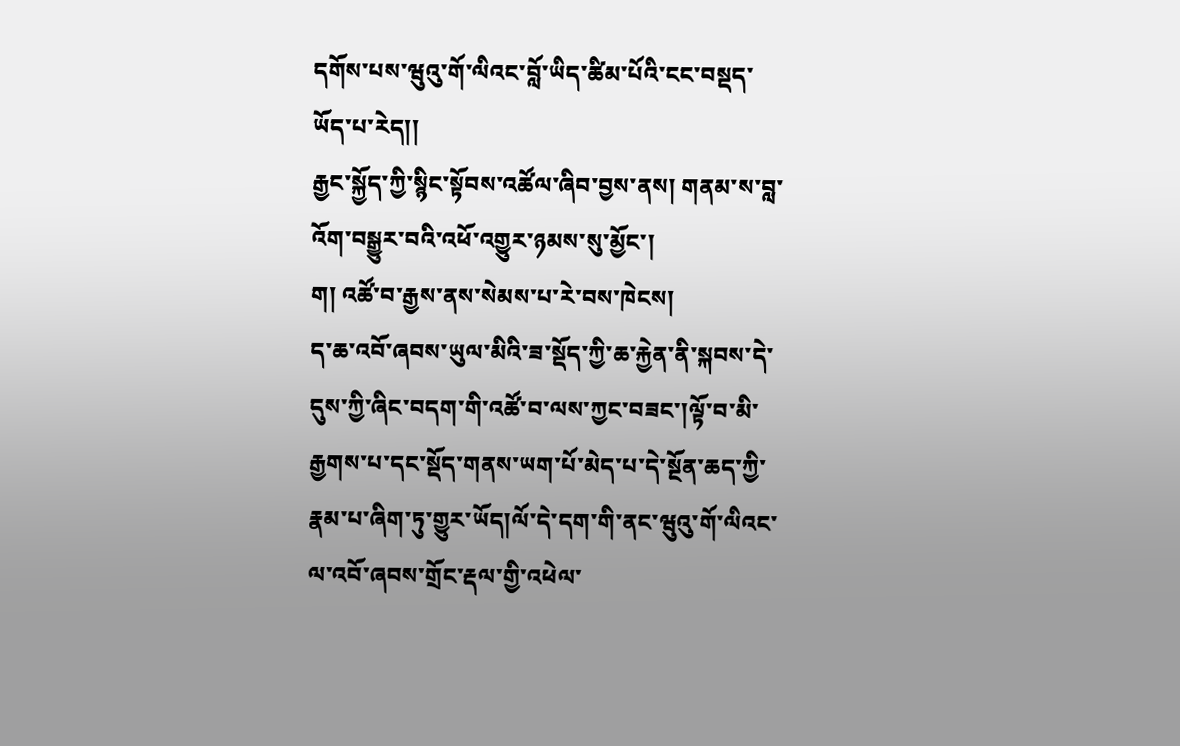དགོས་པས་ཝུའུ་གོ་ལིའང་བློ་ཡིད་ཚིམ་པོའི་ངང་བསྡད་ཡོད་པ་རེད།།
རྒྱང་སྐྱོད་ཀྱི་སྙིང་སྟོབས་འཚོལ་ཞིབ་བྱས་ནས། གནམ་ས་བླ་འོག་བསྒྱུར་བའི་འཕོ་འགྱུར་ཉམས་སུ་མྱོང་།
ག། འཚོ་བ་རྒྱས་ནས་སེམས་པ་རེ་བས་ཁེངས།
ད་ཆ་འབོ་ཞབས་ཡུལ་མིའི་ཟ་སྡོད་ཀྱི་ཆ་རྐྱེན་ནི་སྐབས་དེ་དུས་ཀྱི་ཞིང་བདག་གི་འཚོ་བ་ལས་ཀྱང་བཟང་།ལྟོ་བ་མི་རྒྱགས་པ་དང་སྡོད་གནས་ཡག་པོ་མེད་པ་དེ་སྔོན་ཆད་ཀྱི་རྣམ་པ་ཞིག་ཏུ་གྱུར་ཡོད།ལོ་དེ་དག་གི་ནང་ཝུའུ་གོ་ལིའང་ལ་འབོ་ཞབས་གྲོང་རྡལ་གྱི་འཕེལ་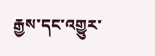རྒྱས་དང་འགྱུར་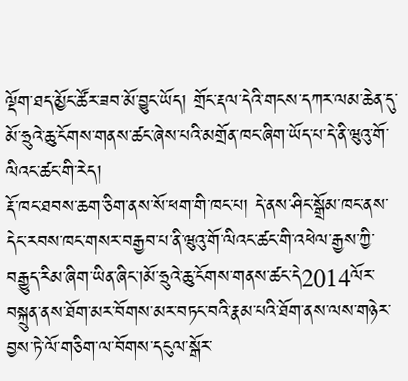ལྡོག་ཐད་མྱོང་ཚོར་ཟབ་མོ་བྱུང་ཡོད། གྲོང་རྡལ་དེའི་གངས་དཀར་ལམ་ཆེན་དུ་མོ་ཧྲུའེ་ཆུ་ངོགས་གནས་ཚང་ཞེས་པའི་མགྲོན་ཁང་ཞིག་ཡོད་པ་དེ་ནི་ཝུའུ་གོ་ལིའང་ཚང་གི་རེད།
རྡོ་ཁང་ཐབས་ཆག་ཅིག་ནས་སོ་ཕག་གི་ཁང་པ། དེ་ནས་ཤིང་སྒྲོམ་ཁང་ནས་དེང་རབས་ཁང་གསར་བརྒྱབ་པ་ནི་ཝུའུ་གོ་ལིའང་ཚང་གི་འཕེལ་རྒྱས་ཀྱི་བརྒྱུད་རིམ་ཞིག་ཡིན་ཞིང་།མོ་ཧྲུའེ་ཆུ་ངོགས་གནས་ཚང་དེ2014ལོར་བསྐྲུན་ནས་ཐོག་མར་བོགས་མར་བཏང་བའི་རྣམ་པའི་ཐོག་ནས་ལས་གཉེར་བྱས་ཏེ་ལོ་གཅིག་ལ་བོགས་དངུལ་སྒོར་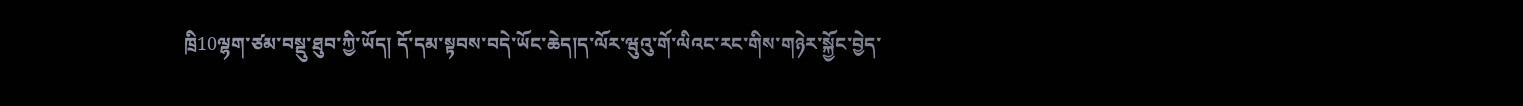ཁྲི10ལྷག་ཙམ་བསྡུ་ཐུབ་ཀྱི་ཡོད། དོ་དམ་སྟབས་བདེ་ཡོང་ཆེད།ད་ལོར་ཝུའུ་གོ་ལིའང་རང་གིས་གཉེར་སྐྱོང་བྱེད་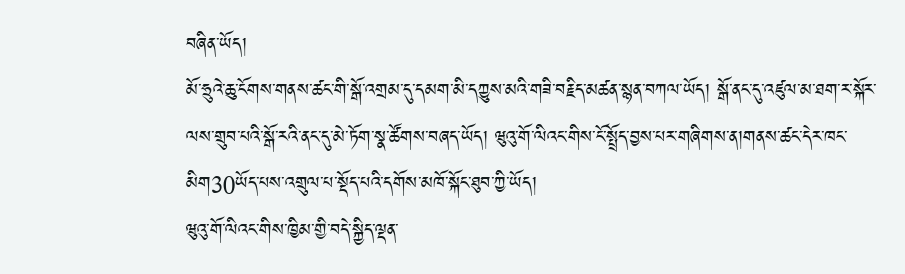བཞིན་ཡོད།
མོ་ཧྲུའེ་ཆུ་ངོགས་གནས་ཚང་གི་སྒོ་འགྲམ་དུ་དམག་མི་དཀྱུས་མའི་གཟི་བརྗིད་མཚན་སྙན་བཀལ་ཡོད། སྒོ་ནང་དུ་འཛུལ་མ་ཐག་ར་སྐོར་ལས་གྲུབ་པའི་སྒོ་རའི་ནང་དུ་མེ་ཏོག་སྣ་ཚོགས་བཞད་ཡོད། ཝུའུ་གོ་ལིའང་གིས་ངོ་སྤྲོད་བྱས་པར་གཞིགས་ན།གནས་ཚང་དེར་ཁང་མིག30ཡོད་པས་འགྲུལ་པ་སྡོད་པའི་དགོས་མཁོ་སྐོང་ཐུབ་ཀྱི་ཡོད།
ཝུའུ་གོ་ལིའང་གིས་ཁྱིམ་གྱི་བདེ་སྐྱིད་ལྡན་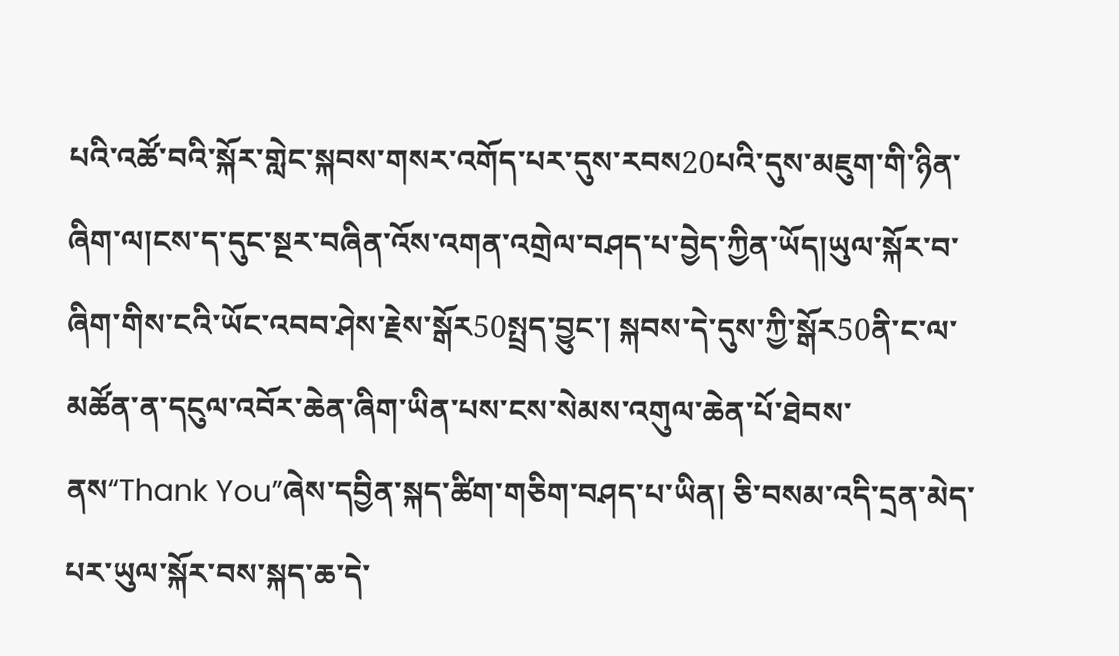པའི་འཚོ་བའི་སྐོར་གླེང་སྐབས་གསར་འགོད་པར་དུས་རབས20པའི་དུས་མཇུག་གི་ཉིན་ཞིག་ལ།ངས་ད་དུང་སྔར་བཞིན་འོས་འགན་འགྲེལ་བཤད་པ་བྱེད་ཀྱིན་ཡོད།ཡུལ་སྐོར་བ་ཞིག་གིས་ངའི་ཡོང་འབབ་ཤེས་རྗེས་སྒོར50སྤྲད་བྱུང་། སྐབས་དེ་དུས་ཀྱི་སྒོར50ནི་ང་ལ་མཚོན་ན་དངུལ་འབོར་ཆེན་ཞིག་ཡིན་པས་ངས་སེམས་འགུལ་ཆེན་པོ་ཐེབས་ནས“Thank You”ཞེས་དབྱིན་སྐད་ཚིག་གཅིག་བཤད་པ་ཡིན། ཅི་བསམ་འདི་དྲན་མེད་པར་ཡུལ་སྐོར་བས་སྐད་ཆ་དེ་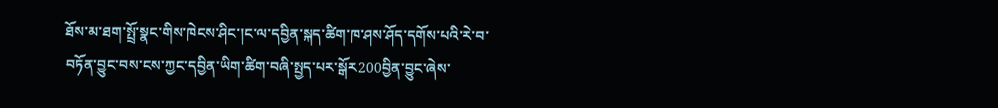ཐོས་མ་ཐག་སྤྲོ་སྣང་གིས་ཁེངས་ཤིང་།ང་ལ་དབྱིན་སྐད་ཚིག་ཁ་ཤས་ཤོད་དགོས་པའི་རེ་བ་བཏོན་བྱུང་བས་ངས་ཀྱང་དབྱིན་ཡིག་ཚིག་བཞི་སྤྱད་པར་སྒོར200བྱིན་བྱུང་ཞེས་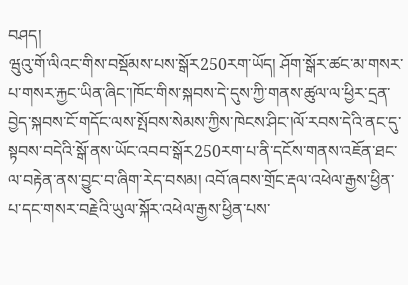བཤད།
ཝུའུ་གོ་ལིའང་གིས་བསྡོམས་པས་སྒོར250རག་ཡོད། ཤོག་སྒོར་ཚང་མ་གསར་པ་གསར་རྐྱང་ཡིན་ཞིང་།ཁོང་གིས་སྐབས་དེ་དུས་ཀྱི་གནས་ཚུལ་ལ་ཕྱིར་དྲན་བྱེད་སྐབས་ངོ་གདོང་ལས་སྤོབས་སེམས་ཀྱིས་ཁེངས་ཤིང་།ལོ་རབས་དེའི་ནང་དུ་སྟབས་བདེའི་སྒོ་ནས་ཡོང་འབབ་སྒོར250རག་པ་ནི་དངོས་གནས་འཇོན་ཐང་ལ་བརྟེན་ནས་བྱུང་བ་ཞིག་རེད་བསམ། འབོ་ཞབས་གྲོང་རྡལ་འཕེལ་རྒྱས་ཕྱིན་པ་དང་གསར་བརྗེའི་ཡུལ་སྐོར་འཕེལ་རྒྱས་ཕྱིན་པས་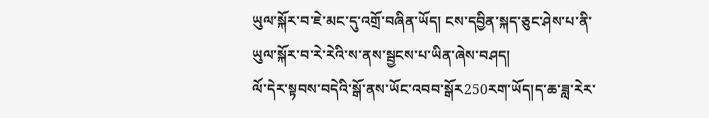ཡུལ་སྐོར་བ་ཇེ་མང་དུ་འགྲོ་བཞིན་ཡོད། ངས་དབྱིན་སྐད་ཅུང་ཤེས་པ་ནི་ཡུལ་སྐོར་བ་རེ་རེའི་ས་ནས་སྦྱངས་པ་ཡིན་ཞེས་བཤད།
ལོ་དེར་སྟབས་བདེའི་སྒོ་ནས་ཡོང་འབབ་སྒོར250རག་ཡོད།ད་ཆ་ཟླ་རེར་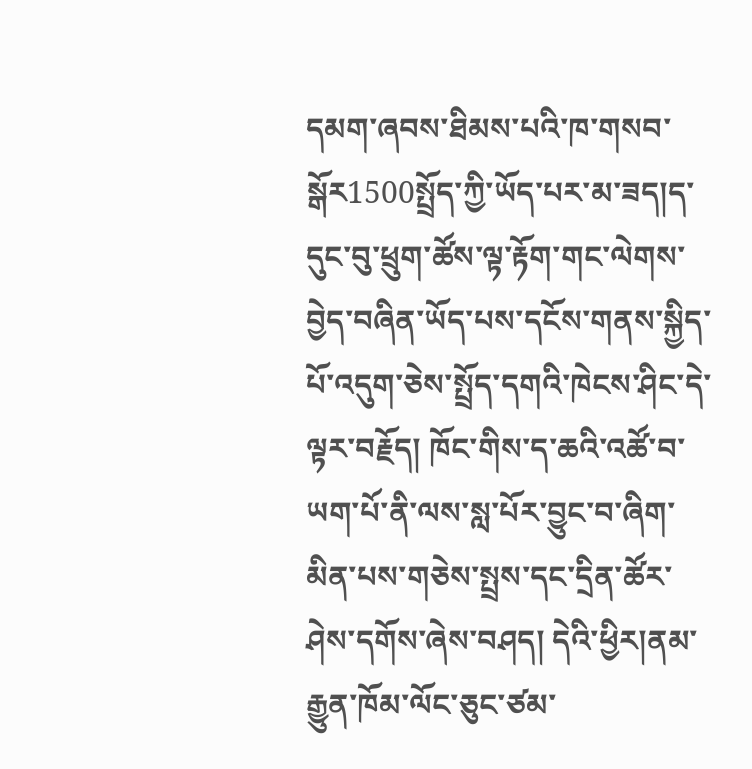དམག་ཞབས་ཐིམས་པའི་ཁ་གསབ་སྒོར1500སྤྲོད་ཀྱི་ཡོད་པར་མ་ཟད།ད་དུང་བུ་ཕྲུག་ཚོས་ལྟ་རྟོག་གང་ལེགས་བྱེད་བཞིན་ཡོད་པས་དངོས་གནས་སྐྱིད་པོ་འདུག་ཅེས་སྤྲོད་དགའི་ཁེངས་ཤིང་དེ་ལྟར་བརྗོད། ཁོང་གིས་ད་ཆའི་འཚོ་བ་ཡག་པོ་ནི་ལས་སླ་པོར་བྱུང་བ་ཞིག་མིན་པས་གཅེས་སྤྲས་དང་དྲིན་ཚོར་ཤེས་དགོས་ཞེས་བཤད། དེའི་ཕྱིར།ནམ་རྒྱུན་ཁོམ་ལོང་ཅུང་ཙམ་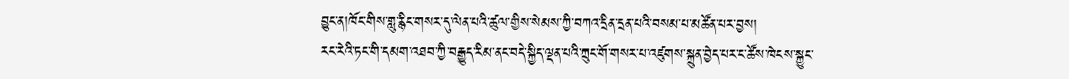བྱུང་ན།ཁོང་གིས་གླུ་རྙིང་གསར་དུ་ལེན་པའི་ཚུལ་གྱིས་སེམས་ཀྱི་བཀའ་དྲིན་དྲན་པའི་བསམ་པ་མཚོན་པར་བྱས།
རང་རེའི་ཏང་གི་དམག་འཐབ་ཀྱི་བརྒྱུད་རིམ་ནང་བདེ་སྐྱིད་ལྡན་པའི་ཀྲུང་གོ་གསར་པ་འཛུགས་སྐྲུན་བྱེད་པར་ང་ཚོས་ཁེངས་སྐྱུང་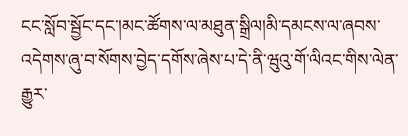ངང་སློབ་སྦྱོང་དང་།མང་ཚོགས་ལ་མཐུན་སྒྲིལ།མི་དམངས་ལ་ཞབས་འདེགས་ཞུ་བ་སོགས་བྱེད་དགོས་ཞེས་པ་དེ་ནི་ཝུའུ་གོ་ལིའང་གིས་ལེན་རྒྱུར་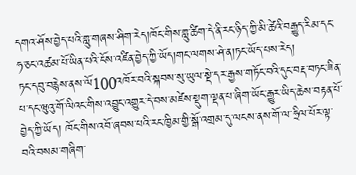དགའ་ཤོས་བྱེད་པའི་གླུ་གཞས་ཤིག་རེད།ཁོང་གིས་གླུ་ཚིག་དེ་ནི་རང་ཉིད་ཀྱི་མི་ཚེའི་བརྒྱུད་རིམ་དང་ཧ་ཅང་འཚམ་པོ་ཡིན་པའི་ངོས་འཛིན་བྱེད་ཀྱི་ཡོད།གང་ལགས་ཤེ་ན།ཏང་ཡོད་པས་རེད།
ཏང་དབུ་བརྙེས་ནས་ལོ100འཁོར་བའི་སྐབས་སུ་ཡུལ་སྡེ་དར་རྒྱས་གཏོང་བའི་དུང་བརྡ་བཏང་ཟིན་པ་དང་ཝུའུ་གོ་ལིའང་གིས་འབྱུང་འགྱུར་དེ་བས་མཛེས་སྡུག་ལྡན་པ་ཞིག་ཡོང་རྒྱུར་ཡིད་ཆེས་བརྟན་པོ་བྱེད་ཀྱི་ཡོད། ཁོང་གིས་འབོ་ཞབས་པའི་རང་ཁྱིམ་གྱི་སྒོ་འགྲམ་དུ་ལངས་ནས་གོ་ལ་ཧྲིལ་པོར་ལྟ་བའི་བསམ་གཞིག་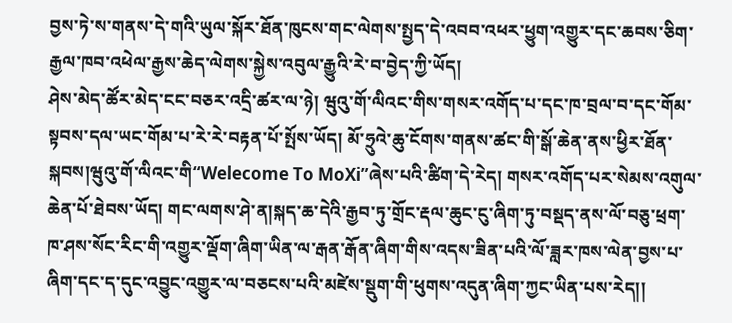བྱས་ཏེ་ས་གནས་དེ་གའི་ཡུལ་སྐོར་ཐོན་ཁུངས་གང་ལེགས་སྤྱད་དེ་འབབ་འཕར་ཕྱུག་འགྱུར་དང་ཆབས་ཅིག་རྒྱལ་ཁབ་འཕེལ་རྒྱས་ཆེད་ལེགས་སྐྱེས་འབུལ་རྒྱུའི་རེ་བ་བྱེད་ཀྱི་ཡོད།
ཤེས་མེད་ཚོར་མེད་ངང་བཅར་འདྲི་ཚར་ལ་ཉེ། ཝུའུ་གོ་ལིའང་གིས་གསར་འགོད་པ་དང་ཁ་བྲལ་བ་དང་གོམ་སྟབས་དལ་ཡང་གོམ་པ་རེ་རེ་བརྟན་པོ་སྤོས་ཡོད། མོ་ཧྲུའེ་ཆུ་ངོགས་གནས་ཚང་གི་སྒོ་ཆེན་ནས་ཕྱིར་ཐོན་སྐབས།ཝུའུ་གོ་ལིའང་གི“Welecome To MoXi”ཞེས་པའི་ཚིག་དེ་རེད། གསར་འགོད་པར་སེམས་འགུལ་ཆེན་པོ་ཐེབས་ཡོད། གང་ལགས་ཤེ་ན།སྐད་ཆ་དེའི་རྒྱབ་ཏུ་གྲོང་རྡལ་ཆུང་ངུ་ཞིག་ཏུ་བསྡད་ནས་ལོ་བཅུ་ཕྲག་ཁ་ཤས་སོང་རིང་གི་འགྱུར་ལྡོག་ཞིག་ཡིན་ལ་རྒན་རྒོན་ཞིག་གིས་འདས་ཟིན་པའི་ལོ་ཟླར་ཁས་ལེན་བྱས་པ་ཞིག་དང་ད་དུང་འབྱུང་འགྱུར་ལ་བཅངས་པའི་མཛེས་སྡུག་གི་ཕུགས་འདུན་ཞིག་ཀྱང་ཡིན་པས་རེད།།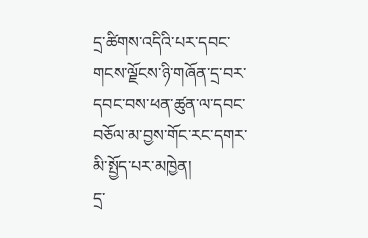དྲ་ཚིགས་འདིའི་པར་དབང་གངས་ལྗོངས་ཉི་གཞོན་དྲ་བར་དབང་བས་ཕན་ཚུན་ལ་དབང་བཅོལ་མ་བྱས་གོང་རང་དགར་མི་སྤྱོད་པར་མཁྱེན།
དྲ་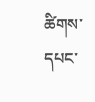ཚིགས་དཔང་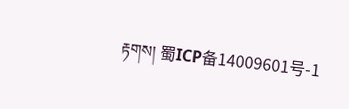རྟགས། 蜀ICP备14009601号-1